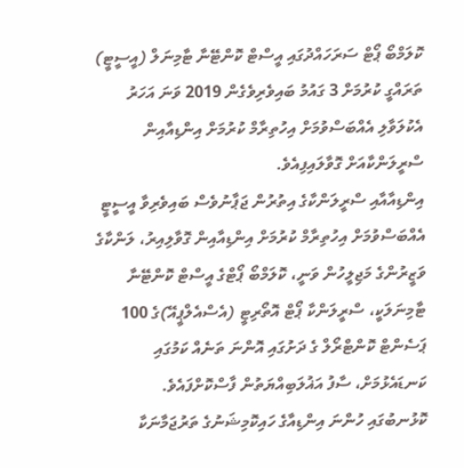ކޮލަމްބޯ ޕޯޓް ސަރަހައްދުގައި އީސްޓް ކޮންޓޭނާ ޓާމިނަލް (އީސީޓީ) ތަރައްގީ ކުރުމަށް 3 ގައުމު ބައިވެރިވެގެން 2019 ވަނަ އަހަރު އެކުލަވާލި އެއްބަސްވުމަށް އިހުތިރާމް ކުރުމަށް އިންޑިއާއިން ސްރީލަންކާއަށް ގޮވާލައިފިއެވެ.
އިންޑިއާއާއި ސްރީލަންކާގެ އިތުރުން ޖަޕާނުވެސް ބައިވެރިވާ އީސީޓީ އެއްބަސްވުމަށް އިހުތިރާމް ކުރުމަށް އިންޑިއާއިން ގޮވާލިއިރު، ލަންކާގެ ވަޒީރުންގެ މަޖިލީހުން ވަނީ، ކޮލަމްބޯ ޕޯޓްގެ އީސްޓް ކޮންޓޭނާ ޓާމިނަލަކީ، ސްރީލަންކާ ޕޯޓް އޮތޯރިޓީ (އެސްއެލްޕީއޭ)ގެ 100 ޕަސެންޓް ކޮންޓްރޯލް ގެ ދަށުގައި އޮންނަ ތަނެއް ކަމުގައި ކަނޑައެޅުމަށް، ސާފު އަޣުލަބިއްޔަތުން ފާސްކޮށްފައެވެ.
ކޮޅުނބުގައި ހުންނަ އިންޑިއާގެ ހައިކޮމިޝަނުގެ ތަރުޖަމާނަކާ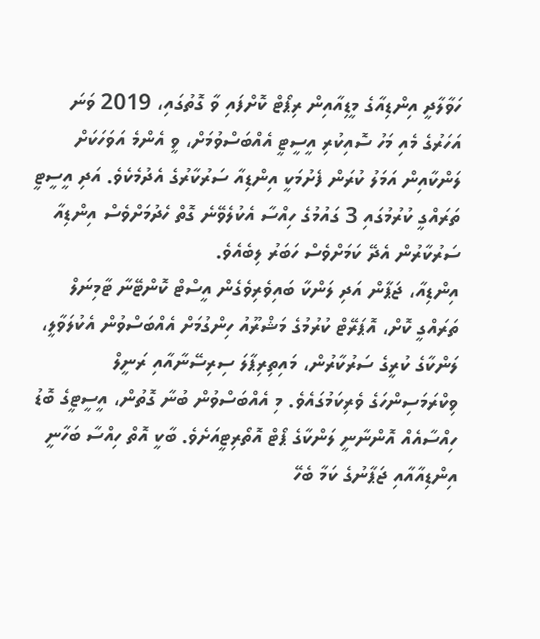ހަވާލާދީ އިންޑިއާގެ މީޑިއާއިން ރިޕޯޓް ކޮށްފައި ވާ ގޮތުގައި، 2019 ވަނަ އަހަރުގެ މެއި މަހު ސޮއިކުރި އީސީޓީ އެއްބަސްވުމަށް، ވީ އެންމެ އަވަހަކަށް ލަންކާއިން އަމަލު ކުރަން ފެށުމަކީ އިންޑިއާ ސަރުކާރުގެ އެދުމެކެވެ. އަދި އީސީޓީ ތަރައްގީ ކުރުމުގައި 3 ގައުމުގެ ހިއްސާ އެކުލެވޭނެ ގޮތް ހެދުމަށްވެސް އިންޑިއާ ސަރުކާރުން އެދޭ ކަމަށްވެސް ހަބަރު ލިބެއެވެ.
އިންޑިއާ، ޖަޕާން އަދި ލަންކާ ބައިވެރިވެގެން އީސްޓް ކޮންޓޭނާ ޓާމިނަލް ތަރައްގީ ކޮށް، އޮޕަރޭޓް ކުރުމުގެ މަޝްރޫއު ހިންގުމަށް އެއްބަސްވުން އެކުލަވާލީ، ލަންކާގެ ކުރީގެ ސަރުކާރުން، މައިތިރިޕާލަ ސިރިސޭނާއާއި ރަނީލް ވިކްރަމަސިންހަގެ ވެރިކަމުގައެވެ. މި އެއްބަސްވުން ބުނާ ގޮތުން، އީސީޓީގެ ބޮޑު ހިއްސާއެއް އޮންނާނީ ލަންކާގެ ޕޯޓް އޮތޯރިޓީއަށެވެ. ބާކީ އޮތް ހިއްސާ ބަހާނީ އިންޑިއާއާއި ޖަޕާނުގެ ކަމާ ބެހޭ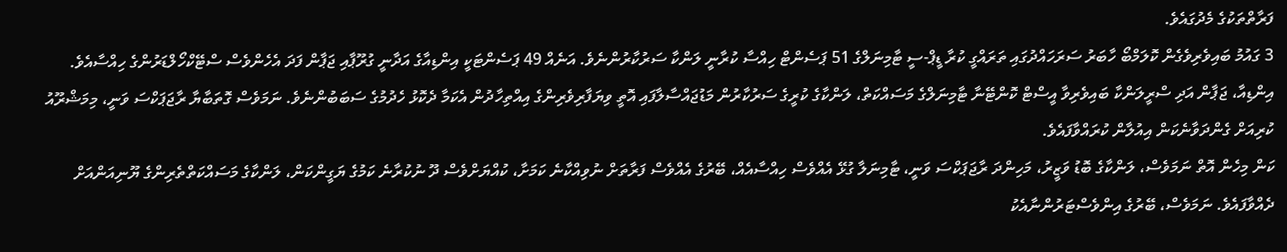ފަރާތްތަކުގެ މެދުގައެވެ.
3 ގައުމު ބައިވެރިވެގެން ކޮލަމްބޯ ހާބަރު ސަރަހައްދުގައި ތަރައްގީ ކުރާ ޑީޕް-ސީ ޓާމިނަލްގެ 51 ޕަސެންޓް ހިއްސާ ކުރާނީ ލަންކާ ސަރުކާރުންނެވެ. އަނެއް 49 ޕަސެންޓަކީ އިންޑިއާގެ އަދާނީ ގުރޫޕާއި ޖަޕާން ފަދަ އެހެންވެސް ސްޓޭކްހޯލްޑަރުންގެ ހިއްސާއެވެ.
އިންޑިއާ، ޖަޕާން އަދި ސްރީލަންކާ ބައިވެރިވާ އީސްޓް ކޮންޓޭނާ ޓާމިނަލްގެ މަސައްކަތް، ލަންކާގެ ކުރީގެ ސަރުކާރުން މަޑުޖައްސާލާފައި އޮތީ ވިޔަފާރިވެރިންގެ އިއްތިހާދުން އެކަމާ ދެކޮޅު ހެދުމުގެ ސަބަބުންނެވެ. ނަމަވެސް ގޮތަބާޔާ ރާޖަޕަކްސަ ވަނީ، މިމަޝްރޫއު ކުރިއަށް ގެންދަވާނެކަން އިއުލާން ކުރައްވާފައެވެ.
ކަން މިހެން އޮތް ނަމަވެސް، ލަންކާގެ ބޮޑު ވަޒީރު، މަހިންދަ ރާޖަޕަކްސަ ވަނީ، ޓާމިނަލާ ގުޅޭ އެއްވެސް ހިއްސާއެއް، ބޭރުގެ އެއްވެސް ފަރާތަށް ނުވިއްކާނެ ކަމަށާ، ކުއްޔަށްވެސް ދޫ ނުކުރާނެ ކަމުގެ ޔަގީންކަން، ލަންކާގެ މަސައްކަތްތެރިންގެ ޔޫނިއަންއަށް ދެއްވާފައެވެ. ނަމަވެސް، ބޭރުގެ އިންވެސްޓަރުންނާއެކު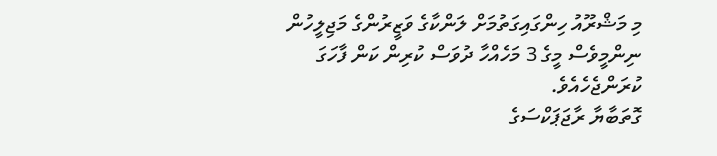މި މަޝްރޫއު ހިންގައިގަތުމަށް ލަންކާގެ ވަޒީރުންގެ މަޖިލީހުން ނިންމީވެސް މީގެ 3 މަހެއްހާ ދުވަސް ކުރިން ކަން ފާހަގަ ކުރަންޖެހެއެވެ.
ގޮތަބާޔާ ރާޖަޕަކްސަގެ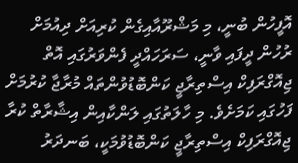އޮފީހުން ބުނީ، މި މަޝްރޫއާއިގެން ކުރިއަށް ދިއުމަށް ރުހުން ދީފައި ވާނީ، ސަރަހައްދީ ފެންވަރުގައި އޮތް ޖިއޮގްރަފިކް އިސްތިރާޖީ ކަންބޮޑުވުންތައް މުރާޖާ ކުރުމަށް ފަހުގައި ކަމަށެވެ. މި ހާލަތުގައި ލަންކާއިން އިޝާރާތް ކުރާ ޖިއޮގްރަފިކް އިސްތިރާޖީ ކަންބޮޑުވުމަކީ، ބަނދަރު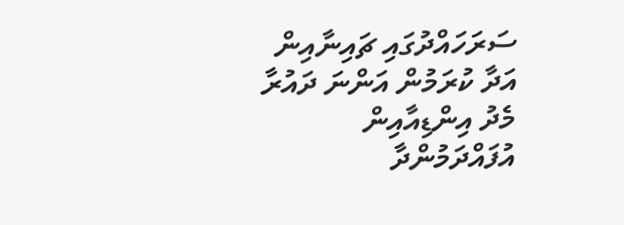ސަރަހައްދުގައި ޗައިނާއިން އަދާ ކުރަމުން އަންނަ ދައުރާ މެދު އިންޑިއާއިން އުފައްދަމުންދާ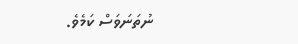ނުތަނަވަސް ކަމެވެ.